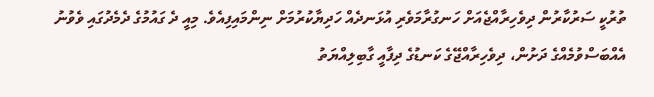ތުރުކީ ސަރުކާރުން ދިވެހިރާއްޖެއަށް ހަނގުރާމަވެރި އުޅަނދެއް ހަދިޔާކުރުމަށް ނިންމައިފިއެވެ. މިއީ ދެ ގައުމުގެ ދެމެދުގައި ވެވުނު އެއްބަސްވުމެއްގެ ދަށުން، ދިވެހިރާއްޖޭގެ ކަނޑުގެ ދިފާއީ ގާބިލިއްޔަތު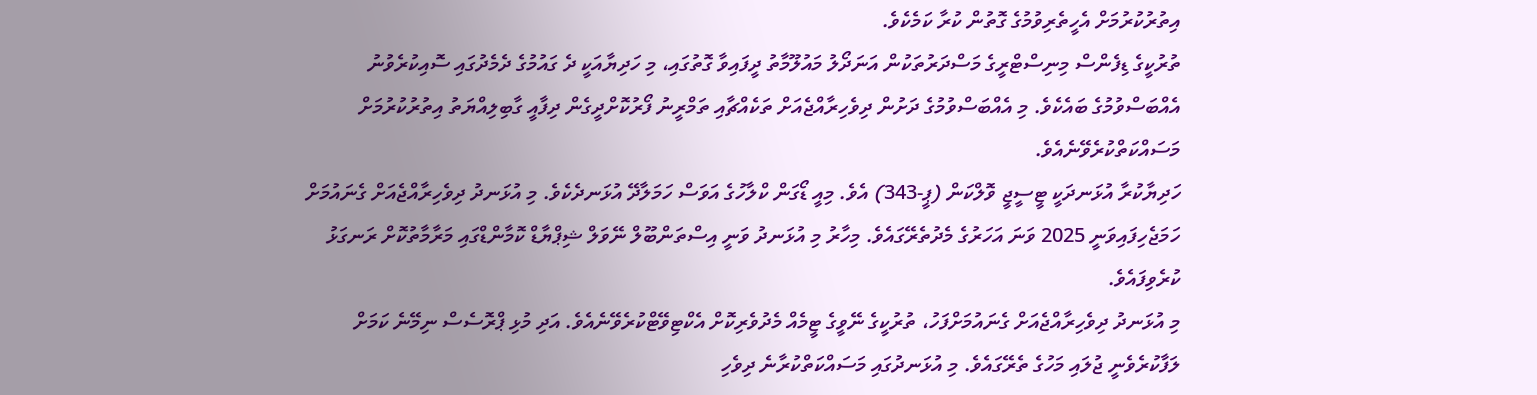އިތުރުކުރުމަށް އެހީތެރިވުމުގެ ގޮތުން ކުރާ ކަމެކެވެ.
ތުރުކީގެ ޑިފެންސް މިނިސްޓްރީގެ މަސްދަރުތަކުން އަނަދޯލު މައުލޫމާތު ދީފައިވާ ގޮތުގައި، މި ހަދިޔާއަކީ ދެ ގައުމުގެ ދެމެދުގައި ސޮއިކުރެވުނު އެއްބަސްވުމުގެ ބައެކެވެ. މި އެއްބަސްވުމުގެ ދަށުން ދިވެހިރާއްޖެއަށް ތަކެއްޗާއި ތަމްރީނު ފޯރުކޮށްދީގެން ދިފާއީ ގާބިލިއްޔަތު އިތުރުކުރުމަށް މަސައްކަތްކުރެވޭނެއެވެ.
ހަދިޔާކުރާ އުޅަނދަކީ ޓީސީޖީ ވޮލްކަން (ޕީ-343) އެވެ. މިއީ ޑޯގަން ކްލާހުގެ އަވަސް ހަމަލާދޭ އުޅަނދެކެވެ. މި އުޅަނދު ދިވެހިރާއްޖެއަށް ގެނައުމަށް ހަމަޖެހިފައިވަނީ 2025 ވަނަ އަހަރުގެ މެދުތެރޭގައެވެ. މިހާރު މި އުޅަނދު ވަނީ އިސްތަންބޫލް ނޭވަލް ޝިޕްޔާޑް ކޮމާންޑްގައި މަރާމާތުކޮށް ރަނގަޅު ކުރެވިފައެވެ.
މި އުޅަނދު ދިވެހިރާއްޖެއަށް ގެނައުމަށްފަހު، ތުރުކީގެ ނޭވީގެ ޓީމެއް މެދުވެރިކޮށް އެކްޓިވޭޓްކުރެވޭނެއެވެ. އަދި މުޅި ޕްރޮސެސް ނިމޭނެ ކަމަށް ލަފާކުރެވެނީ ޖުލައި މަހުގެ ތެރޭގައެވެ. މި އުޅަނދުގައި މަސައްކަތްކުރާނެ ދިވެހި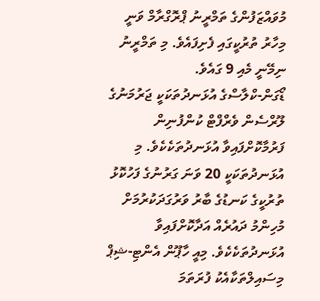މުވައްޒަފުންގެ ތަމްރީނު ޕްރޮގްރާމް ވަނީ މިހާރު ތުރުކީގައި ފެށިފައެވެ. މި ތަމްރީނު ނިމޭނީ މެއި 9 ގައެވެ.
ޑޯގަން-ކްލާސްގެ އުޅަނދުތަކަކީ ޖަރުމަނުގެ ލޫރްސެން ވެރްފްޓް ކުންފުނިން ފަރުމާކޮށްފައިވާ އުޅަނދުތަކެކެވެ. މި އުޅަނދުތަކަކީ 20 ވަނަ ގަރުނުގެ ފަހުކޮޅު ތުރުކީގެ ކަނޑުގެ ބާރު ވަރުގަދަކުރުމަށް މުހިންމު ދައުރެއް އަދާކޮށްފައިވާ އުޅަނދުތަކެކެވެ. މިއީ ހާޕޫން އެންޓި-ޝިޕް މިސައިލްތަކާއެކު ފުރަތަމަ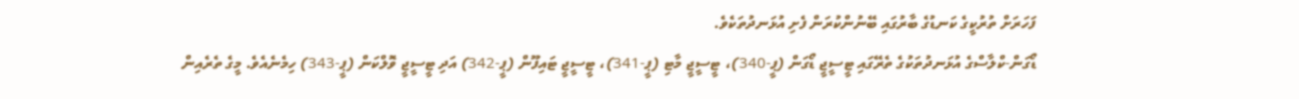ފަހަރަށް ތުރުކީގެ ކަނޑުގެ ބާރުގައި ބޭނުންކުރަން ފެށި އުޅަނދުތަކެވެ.
ޑޯގަން-ކްލާސްގެ އުޅަނދުތަކުގެ ތެރޭގައި ޓީސީޖީ ޑޯގަން (ޕީ-340)، ޓީސީޖީ މާޓި (ޕީ-341)، ޓީސީޖީ ޓައިފޫން (ޕީ-342) އަދި ޓީސީޖީ ވޮލްކަން (ޕީ-343) ހިމެނެއެވެ. މީގެ ތެރެއިން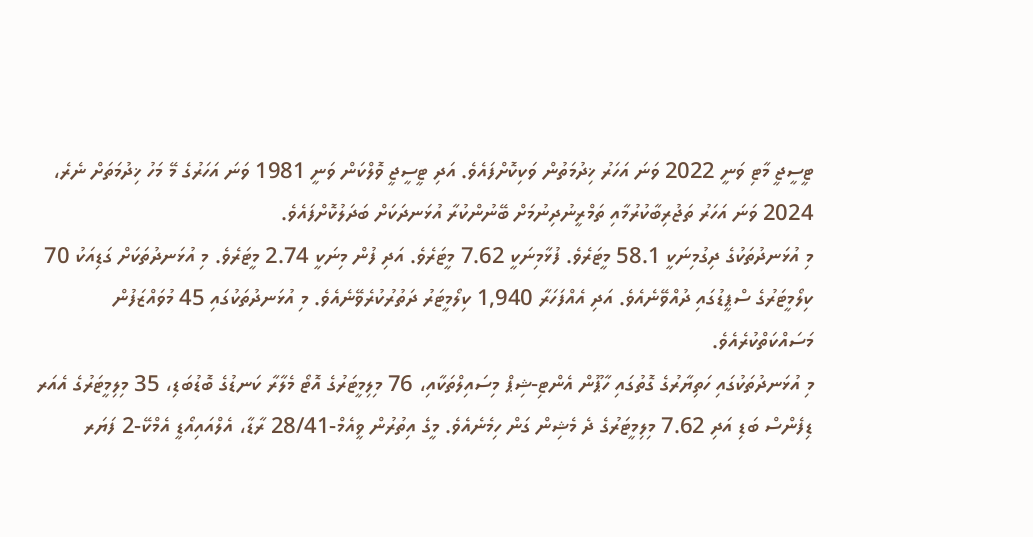ޓީސީޖީ މާޓި ވަނީ 2022 ވަނަ އަހަރު ޚިދުމަތުން ވަކިކޮށްފައެވެ. އަދި ޓީސީޖީ ވޮލްކަން ވަނީ 1981 ވަނަ އަހަރުގެ މޭ މަހު ޚިދުމަތަށް ނެރެ، 2024 ވަނަ އަހަރު ތަޖުރިބާކުރުމާއި ތަމްރީނުދިނުމަށް ބޭނުންކުރާ އުޅަނދަކަށް ބަދަލުކޮށްފައެވެ.
މި އުޅަނދުތަކުގެ ދިގުމިނަކީ 58.1 މީޓަރެވެ. ފުޅާމިނަކީ 7.62 މީޓަރެވެ. އަދި ފުން މިނަކީ 2.74 މީޓަރެވެ. މި އުޅަނދުތަކަށް ގަޑިއަކު 70 ކިލޯމީޓަރުގެ ސްޕީޑުގައި ދުއްވޭނެއެވެ. އަދި އެއްފަހަރާ 1,940 ކިލޯމީޓަރު ދަތުރުކުރެވޭނެއެވެ. މި އުޅަނދުތަކުގައި 45 މުވައްޒަފުން މަސައްކަތްކުރެއެވެ.
މި އުޅަނދުތަކުގައި ހަތިޔާރުގެ ގޮތުގައި ހާޕޫން އެންޓި-ޝިޕް މިސައިލްތަކާއި، 76 މިލިމީޓަރުގެ އޮޓޯ މެލާރާ ކަނޑުގެ ބޮޑުބަޑި، 35 މިލިމީޓަރުގެ އެއަރ ޑިފެންސް ބަޑި އަދި 7.62 މިލިމީޓަރުގެ ދެ މެޝިން ގަން ހިމެނެއެވެ. މީގެ އިތުރުން ވީއެމް-28/41 ރާޑާ، އެލްއައިއޯޑީ އެމްކޭ-2 ފަޔަރ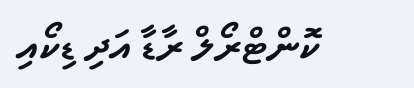ކޮންޓްރޯލް ރާޑާ އަދި ޑިކޯއި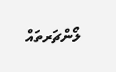ލޯންޗަރތައް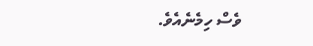ވެސް ހިމެނެއެވެ.